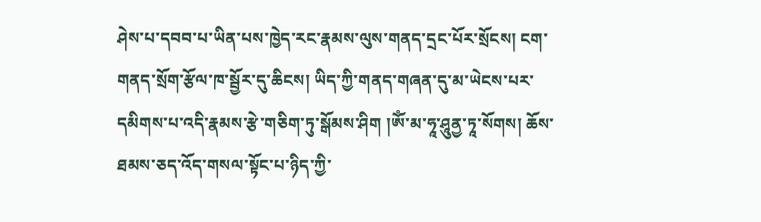ཤེས་པ་དབབ་པ་ཡིན་པས་ཁྱེད་རང་རྣམས་ལུས་གནད་དྲང་པོར་སྲོངས། ངག་གནད་སྲོག་རྩོལ་ཁ་སྦྱོར་དུ་ཆིངས། ཡིད་ཀྱི་གནད་གཞན་དུ་མ་ཡེངས་པར་དམིགས་པ་འདི་རྣམས་རྩེ་གཅིག་ཏུ་སྒོམས་ཤིག །ཨོཾ་མ་ཧཱ་ཤཱུནྱ་ཏཱ་སོགས། ཆོས་ཐམས་ཅད་འོད་གསལ་སྟོང་པ་ཉིད་ཀྱི་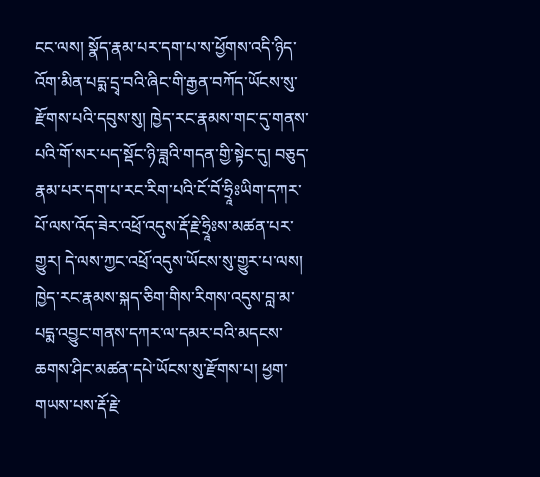ངང་ལས། སྣོད་རྣམ་པར་དག་པ་ས་ཕྱོགས་འདི་ཉིད་འོག་མིན་པདྨ་དྲྭ་བའི་ཞིང་གི་རྒྱན་བཀོད་ཡོངས་སུ་རྫོགས་པའི་དབུས་སུ། ཁྱེད་རང་རྣམས་གང་དུ་གནས་པའི་གོ་སར་པད་སྡོང་ཉི་ཟླའི་གདན་གྱི་སྟེང་དུ། བཅུད་རྣམ་པར་དག་པ་རང་རིག་པའི་ངོ་བོ་ཧྲཱིཿཡིག་དཀར་པོ་ལས་འོད་ཟེར་འཕྲོ་འདུས་རྡོ་རྗེ་ཧྲཱིཿས་མཚན་པར་གྱུར། དེ་ལས་ཀྱང་འཕྲོ་འདུས་ཡོངས་སུ་གྱུར་པ་ལས། ཁྱེད་རང་རྣམས་སྐད་ཅིག་གིས་རིགས་འདུས་བླ་མ་པདྨ་འབྱུང་གནས་དཀར་ལ་དམར་བའི་མདངས་ཆགས་ཤིང་མཚན་དཔེ་ཡོངས་སུ་རྫོགས་པ། ཕྱག་གཡས་པས་རྡོ་རྗེ་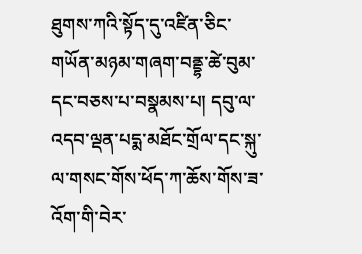ཐུགས་ཀའི་སྟོད་དུ་འཛིན་ཅིང་གཡོན་མཉམ་གཞག་བནྡྷ་ཚེ་བུམ་དང་བཅས་པ་བསྣམས་པ། དབུ་ལ་འདབ་ལྡན་པདྨ་མཐོང་གྲོལ་དང་སྐུ་ལ་གསང་གོས་ཕོད་ཀ་ཆོས་གོས་ཟ་འོག་གི་བེར་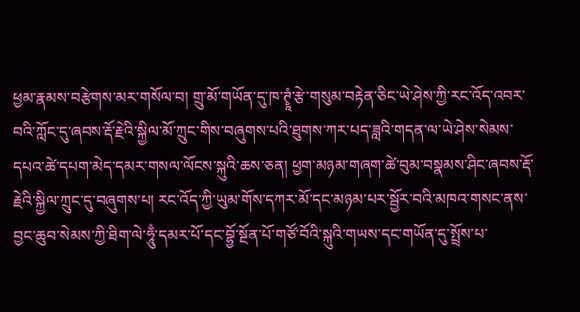ཕྱམ་རྣམས་བརྩེགས་མར་གསོལ་བ། གྲུ་མོ་གཡོན་དུ་ཁ་ཊྭཱཾ་རྩེ་གསུམ་བརྟེན་ཅིང་ཡེ་ཤེས་ཀྱི་རང་འོད་འབར་བའི་ཀློང་དུ་ཞབས་རྡོ་རྗེའི་སྐྱིལ་མོ་ཀྲུང་གིས་བཞུགས་པའི་ཐུགས་ཀར་པད་ཟླའི་གདན་ལ་ཡེ་ཤེས་སེམས་དཔའ་ཚེ་དཔག་མེད་དམར་གསལ་ལོངས་སྐུའི་ཆས་ཅན། ཕྱག་མཉམ་གཞག་ཚེ་བུམ་བསྣམས་ཤིང་ཞབས་རྡོ་རྗེའི་སྐྱིལ་ཀྲུང་དུ་བཞུགས་པ། རང་འོད་ཀྱི་ཡུམ་གོས་དཀར་མོ་དང་མཉམ་པར་སྦྱོར་བའི་མཁའ་གསང་ནས་བྱང་ཆུབ་སེམས་ཀྱི་ཐིག་ལེ་ཧཱུྃ་དམར་པོ་དང་བྷྱོ་སྔོན་པོ་གཙོ་བོའི་སྐུའི་གཡས་དང་གཡོན་དུ་སྤྲོས་པ་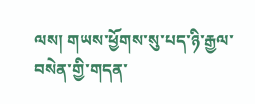ལས། གཡས་ཕྱོགས་སུ་པད་ཉི་རྒྱལ་བསེན་གྱི་གདན་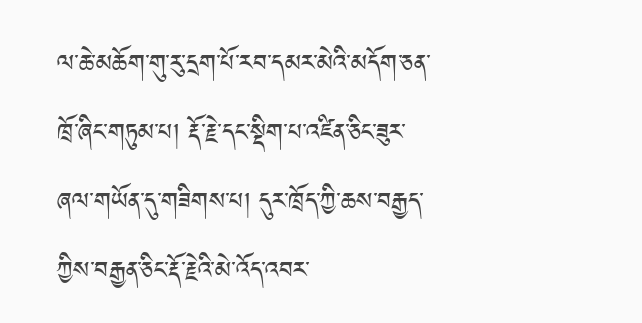ལ་ཆེ་མཆོག་གུ་རུ་དྲག་པོ་རབ་དམར་མེའི་མདོག་ཅན་ཁྲོ་ཞིང་གཏུམ་པ། རྡོ་རྗེ་དང་སྡིག་པ་འཛིན་ཅིང་ཟུར་ཞལ་གཡོན་དུ་གཟིགས་པ། དུར་ཁྲོད་ཀྱི་ཆས་བརྒྱད་ཀྱིས་བརྒྱན་ཅིང་རྡོ་རྗེའི་མེ་འོད་འབར་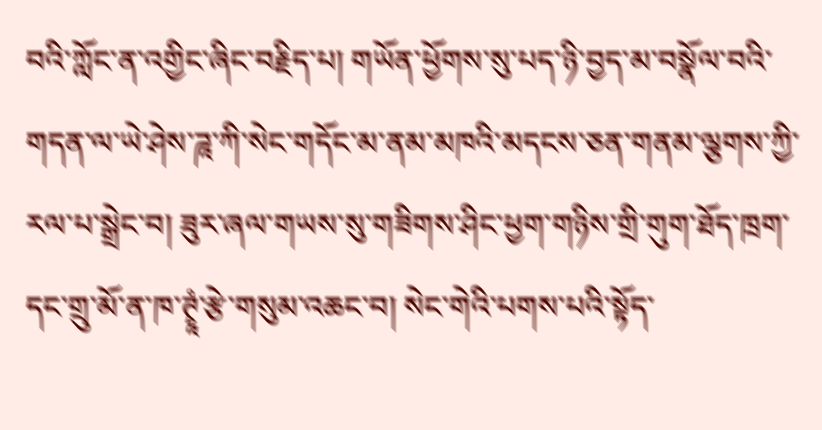བའི་ཀློང་ན་འགྱིང་ཞིང་བརྗིད་པ། གཡོན་ཕྱོགས་སུ་པད་ཉི་བྱད་མ་བསྣོལ་བའི་གདན་ལ་ཡེ་ཤེས་ཌཱ་ཀི་སེང་གདོང་མ་ནམ་མཁའི་མདངས་ཅན་གནམ་ལྕགས་ཀྱི་རལ་པ་སྒྲེང་བ། ཟུར་ཞལ་གཡས་སུ་གཟིགས་ཤིང་ཕྱག་གཉིས་གྲི་གུག་ཐོད་ཁྲག་དང་གྲུ་མོ་ན་ཁ་ཊྭཱཾ་རྩེ་གསུམ་འཆང་བ། སེང་གེའི་པགས་པའི་སྟོད་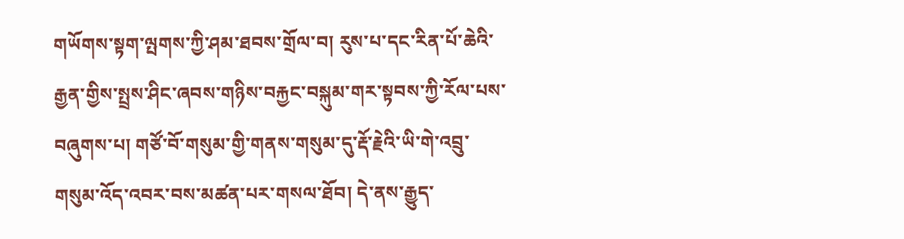གཡོགས་སྟག་ལྤགས་ཀྱི་ཤམ་ཐབས་གྲོལ་བ། རུས་པ་དང་རིན་པོ་ཆེའི་རྒྱན་གྱིས་སྤྲས་ཤིང་ཞབས་གཉིས་བརྐྱང་བསྐུམ་གར་སྟབས་ཀྱི་རོལ་པས་བཞུགས་པ། གཙོ་བོ་གསུམ་གྱི་གནས་གསུམ་དུ་རྡོ་རྗེའི་ཡི་གེ་འབྲུ་གསུམ་འོད་འབར་བས་མཚན་པར་གསལ་ཐོབ། དེ་ནས་རྒྱུད་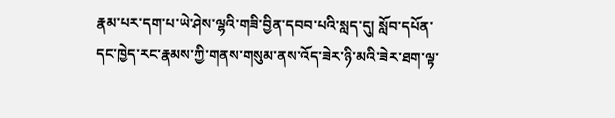རྣམ་པར་དག་པ་ཡེ་ཤེས་ལྷའི་གཟི་བྱིན་དབབ་པའི་སླད་དུ། སློབ་དཔོན་དང་ཁྱེད་རང་རྣམས་ཀྱི་གནས་གསུམ་ནས་འོད་ཟེར་ཉི་མའི་ཟེར་ཐག་ལྟ་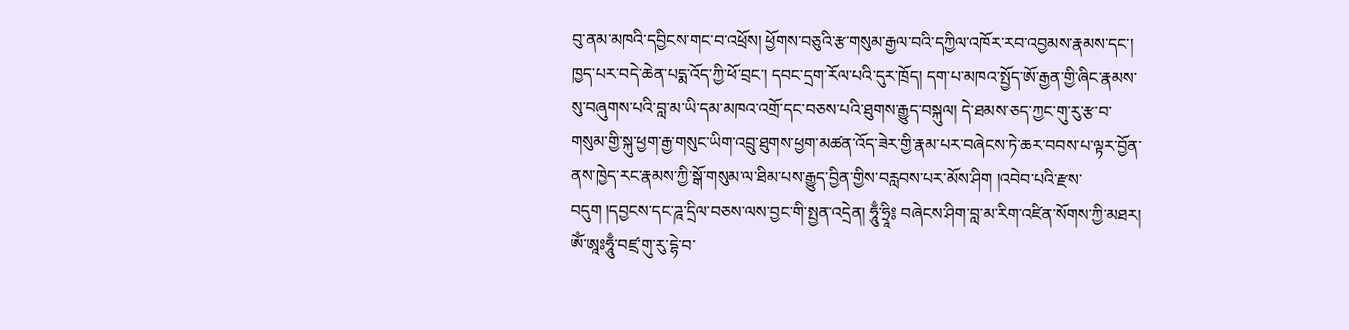བུ་ནམ་མཁའི་དབྱིངས་གང་བ་འཕྲོས། ཕྱོགས་བཅུའི་རྩ་གསུམ་རྒྱལ་བའི་དཀྱིལ་འཁོར་རབ་འབྱམས་རྣམས་དང་། ཁྱད་པར་བདེ་ཆེན་པདྨ་འོད་ཀྱི་ཕོ་བྲང་། དབང་དྲག་རོལ་པའི་དུར་ཁྲོད། དག་པ་མཁའ་སྤྱོད་ཨོ་རྒྱན་གྱི་ཞིང་རྣམས་སུ་བཞུགས་པའི་བླ་མ་ཡི་དམ་མཁའ་འགྲོ་དང་བཅས་པའི་ཐུགས་རྒྱུད་བསྐུལ། དེ་ཐམས་ཅད་ཀྱང་གུ་རུ་རྩ་བ་གསུམ་གྱི་སྐུ་ཕྱག་རྒྱ་གསུང་ཡིག་འབྲུ་ཐུགས་ཕྱག་མཚན་འོད་ཟེར་གྱི་རྣམ་པར་བཞེངས་ཏེ་ཆར་བབས་པ་ལྟར་བྱོན་ནས་ཁྱེད་རང་རྣམས་ཀྱི་སྒོ་གསུམ་ལ་ཐིམ་པས་རྒྱུད་བྱིན་གྱིས་བརླབས་པར་མོས་ཤིག །འབེབ་པའི་རྫས་བདུག །དབྱངས་དང་ཌཱ་དྲིལ་བཅས་ལས་བྱང་གི་སྤྱན་འདྲེན། ཧཱུྃ་ཧྲཱི༔ བཞེངས་ཤིག་བླ་མ་རིག་འཛིན་སོགས་ཀྱི་མཐར། ཨོཾ་ཨཱཿཧཱུྃ་བཛྲ་གུ་རུ་དྷེ་བ་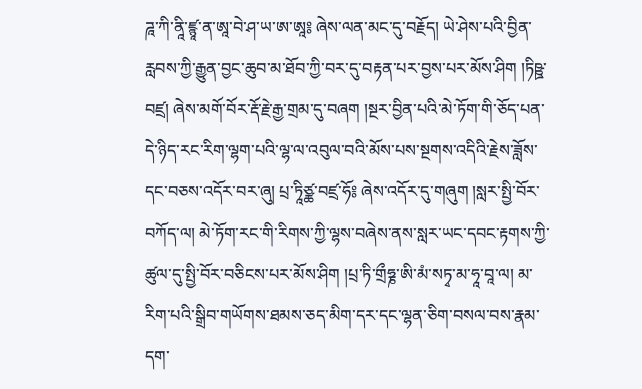ཌཱ་ཀི་ནཱི་ཛྙཱ་ན་ཨཱ་བེ་ཤ་ཡ་ཨ་ཨཱ༔ ཞེས་ལན་མང་དུ་བརྗོད། ཡེ་ཤེས་པའི་བྱིན་རླབས་ཀྱི་རྒྱུན་བྱང་ཆུབ་མ་ཐོབ་ཀྱི་བར་དུ་བརྟན་པར་བྱས་པར་མོས་ཤིག །ཏིཥྛ་བཛྲ། ཞེས་མགོ་བོར་རྡོ་རྗེ་རྒྱ་གྲམ་དུ་བཞག །སྔར་བྱིན་པའི་མེ་ཏོག་གི་ཅོད་པན་དེ་ཉིད་རང་རིག་ལྷག་པའི་ལྷ་ལ་འབུལ་བའི་མོས་པས་སྔགས་འདིའི་རྗེས་ཟློས་དང་བཅས་འདོར་བར་ཞུ། པྲ་ཏཱིཙྪ་བཛྲ་ཧོ༔ ཞེས་འདོར་དུ་གཞུག །སླར་སྤྱི་བོར་བཀོད་ལ། མེ་ཏོག་རང་གི་རིགས་ཀྱི་ལྷས་བཞེས་ནས་སླར་ཡང་དབང་རྟགས་ཀྱི་ཚུལ་དུ་སྤྱི་བོར་བཅིངས་པར་མོས་ཤིག །པྲ་ཏི་གྲྀཧྞ་ཨི་མཾ་སཏྭ་མ་ཧཱ་བཱ་ལ། མ་རིག་པའི་སྒྲིབ་གཡོགས་ཐམས་ཅད་མིག་དར་དང་ལྷན་ཅིག་བསལ་བས་རྣམ་དག་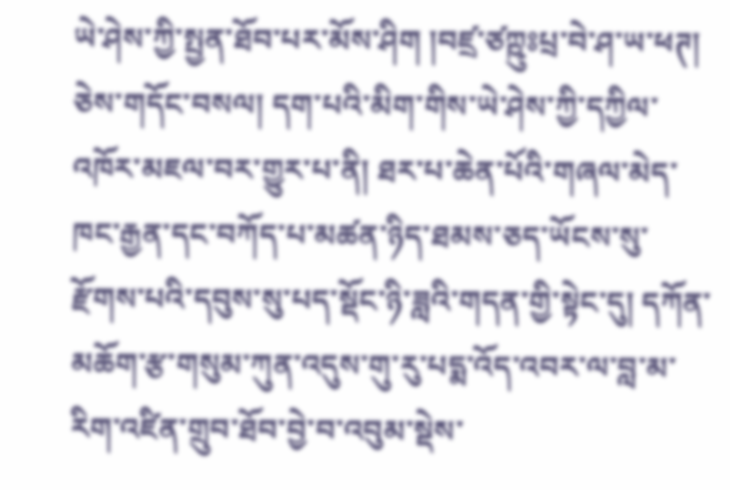ཡེ་ཤེས་ཀྱི་སྤྱན་ཐོབ་པར་མོས་ཤིག །བཛྲ་ཙཀྵུཿཔྲ་བེ་ཤ་ཡ་ཕཊ། ཅེས་གདོང་བསལ། དག་པའི་མིག་གིས་ཡེ་ཤེས་ཀྱི་དཀྱིལ་འཁོར་མཇལ་བར་གྱུར་པ་ནི། ཐར་པ་ཆེན་པོའི་གཞལ་མེད་ཁང་རྒྱན་དང་བཀོད་པ་མཚན་ཉིད་ཐམས་ཅད་ཡོངས་སུ་རྫོགས་པའི་དབུས་སུ་པད་སྡོང་ཉི་ཟླའི་གདན་གྱི་སྟེང་དུ། དཀོན་མཆོག་རྩ་གསུམ་ཀུན་འདུས་གུ་རུ་པདྨ་འོད་འབར་ལ་བླ་མ་རིག་འཛིན་གྲུབ་ཐོབ་བྱེ་བ་འབུམ་སྡེས་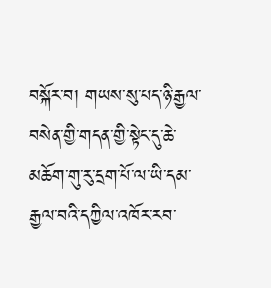བསྐོར་བ། གཡས་སུ་པད་ཉི་རྒྱལ་བསེན་གྱི་གདན་གྱི་སྟེང་དུ་ཆེ་མཆོག་གུ་རུ་དྲག་པོ་ལ་ཡི་དམ་རྒྱལ་བའི་དཀྱིལ་འཁོར་རབ་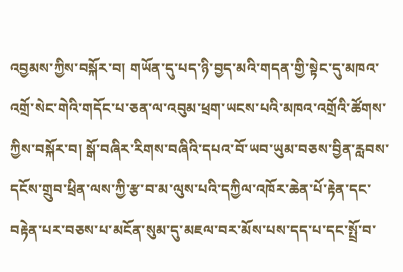འབྱམས་ཀྱིས་བསྐོར་བ། གཡོན་དུ་པད་ཉི་བྱད་མའི་གདན་གྱི་སྟེང་དུ་མཁའ་འགྲོ་སེང་གེའི་གདོང་པ་ཅན་ལ་འབུམ་ཕྲག་ཡངས་པའི་མཁའ་འགྲོའི་ཚོགས་ཀྱིས་བསྐོར་བ། སྒོ་བཞིར་རིགས་བཞིའི་དཔའ་བོ་ཡབ་ཡུམ་བཅས་བྱིན་རླབས་དངོས་གྲུབ་ཕྲིན་ལས་ཀྱི་རྩ་བ་མ་ལུས་པའི་དཀྱིལ་འཁོར་ཆེན་པོ་རྟེན་དང་བརྟེན་པར་བཅས་པ་མངོན་སུམ་དུ་མཇལ་བར་མོས་པས་དད་པ་དང་སྤྲོ་བ་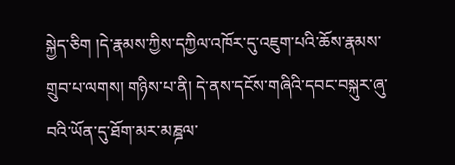སྐྱེད་ཅིག །དེ་རྣམས་ཀྱིས་དཀྱིལ་འཁོར་དུ་འཇུག་པའི་ཆོས་རྣམས་གྲུབ་པ་ལགས། གཉིས་པ་ནི། དེ་ནས་དངོས་གཞིའི་དབང་བསྐུར་ཞུ་བའི་ཡོན་དུ་ཐོག་མར་མཎྜལ་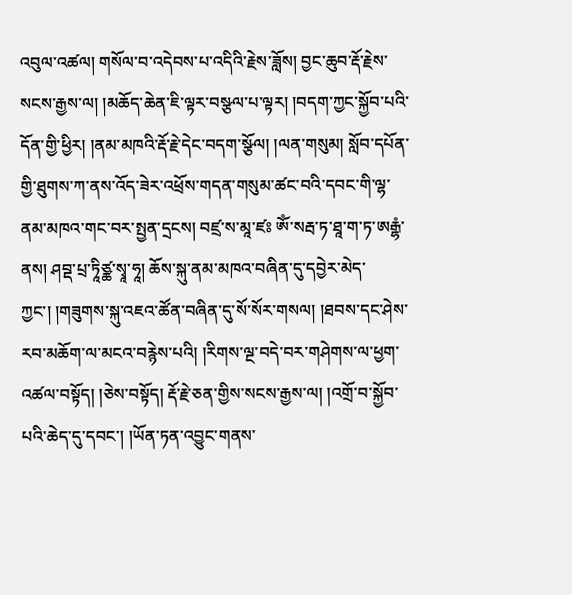འབུལ་འཚལ། གསོལ་བ་འདེབས་པ་འདིའི་རྗེས་ཟློས། བྱང་ཆུབ་རྡོ་རྗེས་སངས་རྒྱས་ལ། །མཆོད་ཆེན་ཇི་ལྟར་བསྩལ་པ་ལྟར། །བདག་ཀྱང་སྐྱོབ་པའི་དོན་གྱི་ཕྱིར། །ནམ་མཁའི་རྡོ་རྗེ་དེང་བདག་སྩོལ། །ལན་གསུམ། སློབ་དཔོན་གྱི་ཐུགས་ཀ་ནས་འོད་ཟེར་འཕྲོས་གདན་གསུམ་ཚང་བའི་དབང་གི་ལྷ་ནམ་མཁའ་གང་བར་སྤྱན་དྲངས། བཛྲ་ས་མཱ་ཛཿ ཨོཾ་སརྦ་ཏ་ཐཱ་ག་ཏ་ཨརྒྷཾ་ནས། ཤབྡ་པྲ་ཏཱིཙྪ་སྭཱ་ཧཱ། ཆོས་སྐུ་ནམ་མཁའ་བཞིན་དུ་དབྱེར་མེད་ཀྱང་། །གཟུགས་སྐུ་འཇའ་ཚོན་བཞིན་དུ་སོ་སོར་གསལ། །ཐབས་དང་ཤེས་རབ་མཆོག་ལ་མངའ་བརྙེས་པའི། །རིགས་ལྔ་བདེ་བར་གཤེགས་ལ་ཕྱག་འཚལ་བསྟོད། །ཅེས་བསྟོད། རྡོ་རྗེ་ཅན་གྱིས་སངས་རྒྱས་ལ། །འགྲོ་བ་སྐྱོབ་པའི་ཆེད་དུ་དབང་། །ཡོན་ཏན་འབྱུང་གནས་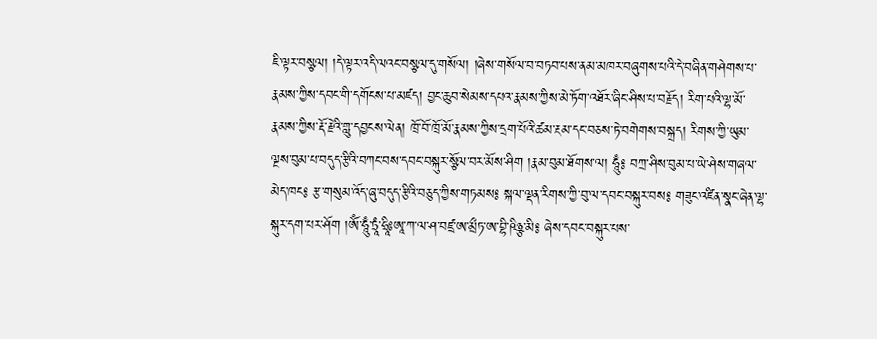ཇི་ལྟར་བསྩལ། །དེ་ལྟར་འདི་ལའང་བསྩལ་དུ་གསོལ། །ཞེས་གསོལ་བ་བཏབ་པས་ནམ་མཁར་བཞུགས་པའི་དེ་བཞིན་གཤེགས་པ་རྣམས་ཀྱིས་དབང་གི་དགོངས་པ་མཛད། བྱང་ཆུབ་སེམས་དཔའ་རྣམས་ཀྱིས་མེ་ཏོག་འཐོར་ཞིང་ཤིས་པ་བརྗོད། རིག་པའི་ལྷ་མོ་རྣམས་ཀྱིས་རྡོ་རྗེའི་གླུ་དབྱངས་ལེན། ཁྲོ་བོ་ཁྲོ་མོ་རྣམས་ཀྱིས་དྲག་པོའི་ཚམ་རྔམ་དང་བཅས་ཏེ་བགེགས་བསྐྲད། རིགས་ཀྱི་ཡུམ་ལྔས་བུམ་པ་བདུད་རྩིའི་བཀང་བས་དབང་བསྐུར་སྩོལ་བར་མོས་ཤིག །རྣམ་བུམ་ཐོགས་ལ། ཧཱུྃ༔ བཀྲ་ཤིས་བུམ་པ་ཡེ་ཤེས་གཞལ་མེད་ཁང༔ རྩ་གསུམ་འོད་ཞུ་བདུད་རྩིའི་བཅུད་ཀྱིས་གཏམས༔ སྐལ་ལྡན་རིགས་ཀྱི་བུ་ལ་དབང་བསྐུར་བས༔ གཟུང་འཛིན་སྣང་ཞེན་ལྷ་སྐུར་དག་པར་ཤོག །ཨོཾ་ཧཱུྃ་ཏྲཱཾ་ཧྲཱིཿཨཱ་ཀ་ལ་ཤ་བཛྲ་ཨ་མྲྀཏ་ཨ་བྷི་ཥིཉྩ་མི༔ ཞེས་དབང་བསྐུར་པས་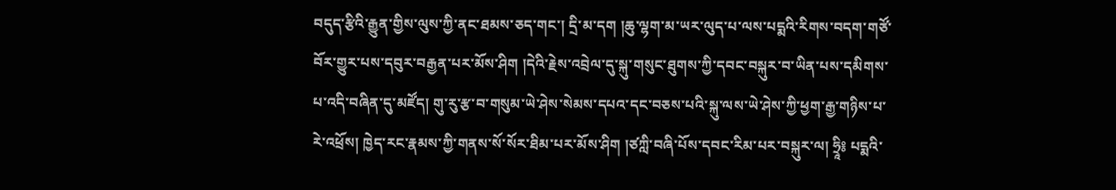བདུད་རྩིའི་རྒྱུན་གྱིས་ལུས་ཀྱི་ནང་ཐམས་ཅད་གང་། དྲི་མ་དག །ཆུ་ལྷག་མ་ཡར་ལུད་པ་ལས་པདྨའི་རིགས་བདག་གཙོ་བོར་གྱུར་པས་དབུར་བརྒྱན་པར་མོས་ཤིག །དེའི་རྗེས་འབྲེལ་དུ་སྐུ་གསུང་ཐུགས་ཀྱི་དབང་བསྐུར་བ་ཡིན་པས་དམིགས་པ་འདི་བཞིན་དུ་མཛོད། གུ་རུ་རྩ་བ་གསུམ་ཡེ་ཤེས་སེམས་དཔའ་དང་བཅས་པའི་སྐུ་ལས་ཡེ་ཤེས་ཀྱི་ཕྱག་རྒྱ་གཉིས་པ་རེ་འཕྲོས། ཁྱེད་རང་རྣམས་ཀྱི་གནས་སོ་སོར་ཐིམ་པར་མོས་ཤིག །ཙཀླི་བཞི་པོས་དབང་རིམ་པར་བསྐུར་ལ། ཧྲཱི༔ པདྨའི་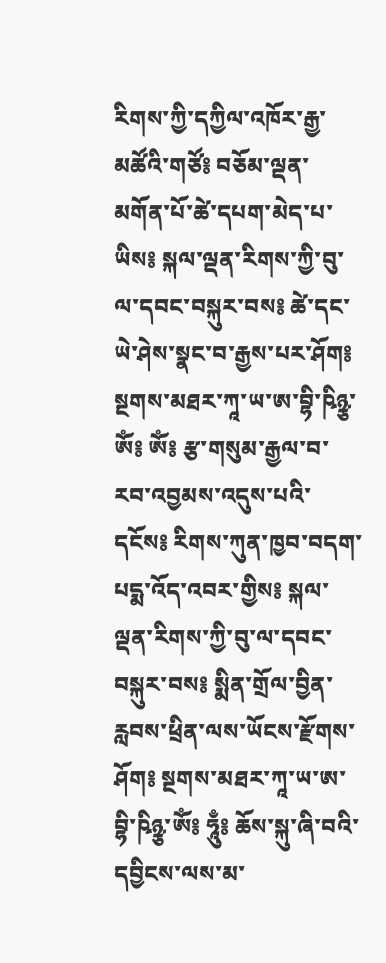རིགས་ཀྱི་དཀྱིལ་འཁོར་རྒྱ་མཚོའི་གཙོ༔ བཅོམ་ལྡན་མགོན་པོ་ཚེ་དཔག་མེད་པ་ཡིས༔ སྐལ་ལྡན་རིགས་ཀྱི་བུ་ལ་དབང་བསྐུར་བས༔ ཚེ་དང་ཡེ་ཤེས་སྣང་བ་རྒྱས་པར་ཤོག༔ སྔགས་མཐར་ཀཱ་ཡ་ཨ་བྷི་ཥིཉྩ་ཨོཾ༔ ཨོཾ༔ རྩ་གསུམ་རྒྱལ་བ་རབ་འབྱམས་འདུས་པའི་དངོས༔ རིགས་ཀུན་ཁྱབ་བདག་པདྨ་འོད་འབར་གྱིས༔ སྐལ་ལྡན་རིགས་ཀྱི་བུ་ལ་དབང་བསྐུར་བས༔ སྨིན་གྲོལ་བྱིན་རླབས་ཕྲིན་ལས་ཡོངས་རྫོགས་ཤོག༔ སྔགས་མཐར་ཀཱ་ཡ་ཨ་བྷི་ཥིཉྩ་ཨོཾ༔ ཧཱུྃ༔ ཆོས་སྐུ་ཞི་བའི་དབྱིངས་ལས་མ་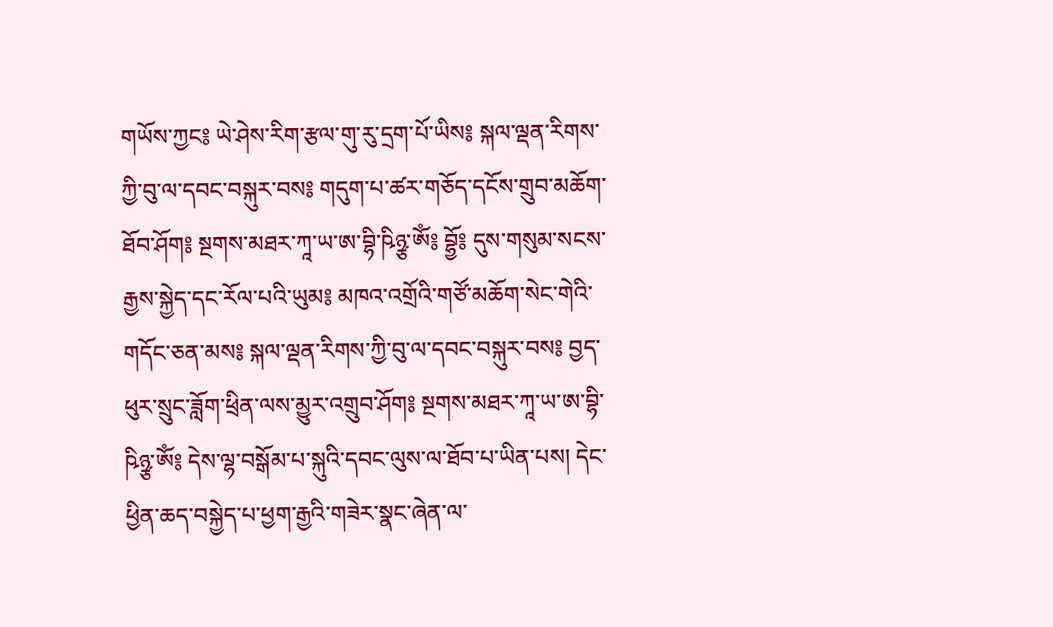གཡོས་ཀྱང༔ ཡེ་ཤེས་རིག་རྩལ་གུ་རུ་དྲག་པོ་ཡིས༔ སྐལ་ལྡན་རིགས་ཀྱི་བུ་ལ་དབང་བསྐུར་བས༔ གདུག་པ་ཚར་གཅོད་དངོས་གྲུབ་མཆོག་ཐོབ་ཤོག༔ སྔགས་མཐར་ཀཱ་ཡ་ཨ་བྷི་ཥིཉྩ་ཨོཾ༔ བྷྱོ༔ དུས་གསུམ་སངས་རྒྱས་སྐྱེད་དང་རོལ་པའི་ཡུམ༔ མཁའ་འགྲོའི་གཙོ་མཆོག་སེང་གེའི་གདོང་ཅན་མས༔ སྐལ་ལྡན་རིགས་ཀྱི་བུ་ལ་དབང་བསྐུར་བས༔ བྱད་ཕུར་སྲུང་ཟློག་ཕྲིན་ལས་མྱུར་འགྲུབ་ཤོག༔ སྔགས་མཐར་ཀཱ་ཡ་ཨ་བྷི་ཥིཉྩ་ཨོཾ༔ དེས་ལྷ་བསྒོམ་པ་སྐུའི་དབང་ལུས་ལ་ཐོབ་པ་ཡིན་པས། དེང་ཕྱིན་ཆད་བསྐྱེད་པ་ཕྱག་རྒྱའི་གཟེར་སྣང་ཞེན་ལ་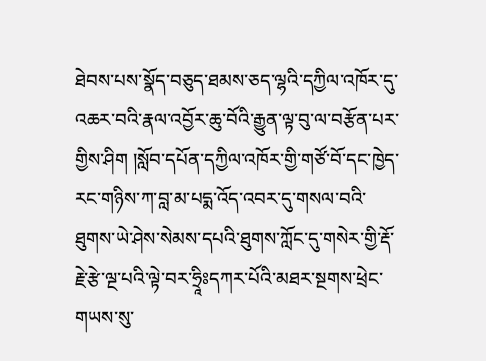ཐེབས་པས་སྣོད་བཅུད་ཐམས་ཅད་ལྷའི་དཀྱིལ་འཁོར་དུ་འཆར་བའི་རྣལ་འབྱོར་ཆུ་བོའི་རྒྱུན་ལྟ་བུ་ལ་བརྩོན་པར་གྱིས་ཤིག །སློབ་དཔོན་དཀྱིལ་འཁོར་གྱི་གཙོ་བོ་དང་ཁྱེད་རང་གཉིས་ཀ་བླ་མ་པདྨ་འོད་འབར་དུ་གསལ་བའི་ཐུགས་ཡེ་ཤེས་སེམས་དཔའི་ཐུགས་ཀློང་དུ་གསེར་གྱི་རྡོ་རྗེ་རྩེ་ལྔ་པའི་ལྟེ་བར་ཧྲཱིཿདཀར་པོའི་མཐར་སྔགས་ཕྲེང་གཡས་སུ་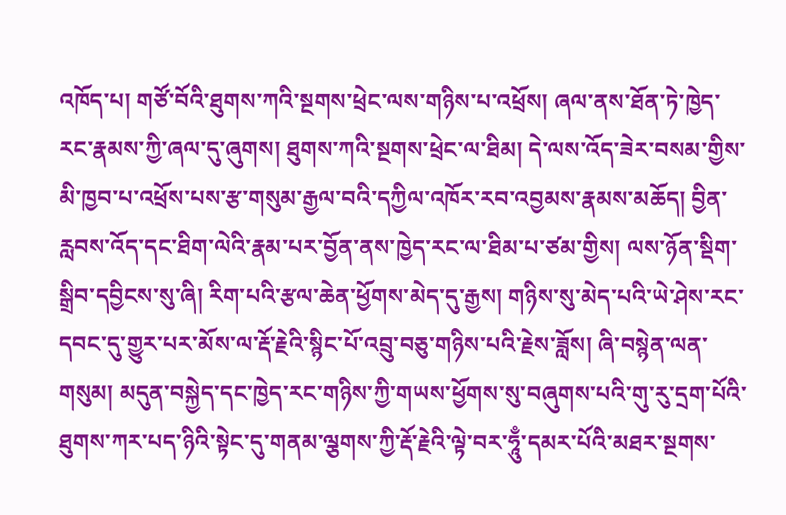འཁོད་པ། གཙོ་བོའི་ཐུགས་ཀའི་སྔགས་ཕྲེང་ལས་གཉིས་པ་འཕྲོས། ཞལ་ནས་ཐོན་ཏེ་ཁྱེད་རང་རྣམས་ཀྱི་ཞལ་དུ་ཞུགས། ཐུགས་ཀའི་སྔགས་ཕྲེང་ལ་ཐིམ། དེ་ལས་འོད་ཟེར་བསམ་གྱིས་མི་ཁྱབ་པ་འཕྲོས་པས་རྩ་གསུམ་རྒྱལ་བའི་དཀྱིལ་འཁོར་རབ་འབྱམས་རྣམས་མཆོད། བྱིན་རླབས་འོད་དང་ཐིག་ལེའི་རྣམ་པར་བྱོན་ནས་ཁྱེད་རང་ལ་ཐིམ་པ་ཙམ་གྱིས། ལས་ཉོན་སྡིག་སྒྲིབ་དབྱིངས་སུ་ཞི། རིག་པའི་རྩལ་ཆེན་ཕྱོགས་མེད་དུ་རྒྱས། གཉིས་སུ་མེད་པའི་ཡེ་ཤེས་རང་དབང་དུ་གྱུར་པར་མོས་ལ་རྡོ་རྗེའི་སྙིང་པོ་འབྲུ་བཅུ་གཉིས་པའི་རྗེས་ཟློས། ཞི་བསྙེན་ལན་གསུམ། མདུན་བསྐྱེད་དང་ཁྱེད་རང་གཉིས་ཀྱི་གཡས་ཕྱོགས་སུ་བཞུགས་པའི་གུ་རུ་དྲག་པོའི་ཐུགས་ཀར་པད་ཉིའི་སྟེང་དུ་གནམ་ལྕགས་ཀྱི་རྡོ་རྗེའི་ལྟེ་བར་ཧཱུྃ་དམར་པོའི་མཐར་སྔགས་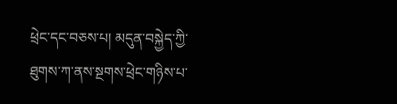ཕྲེང་དང་བཅས་པ། མདུན་བསྐྱེད་ཀྱི་ཐུགས་ཀ་ནས་སྔགས་ཕྲེང་གཉིས་པ་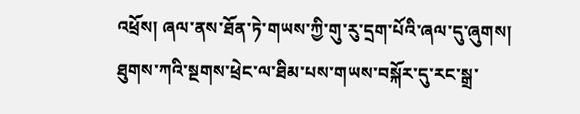འཕྲོས། ཞལ་ནས་ཐོན་ཏེ་གཡས་ཀྱི་གུ་རུ་དྲག་པོའི་ཞལ་དུ་ཞུགས། ཐུགས་ཀའི་སྔགས་ཕྲེང་ལ་ཐིམ་པས་གཡས་བསྐོར་དུ་རང་སྒྲ་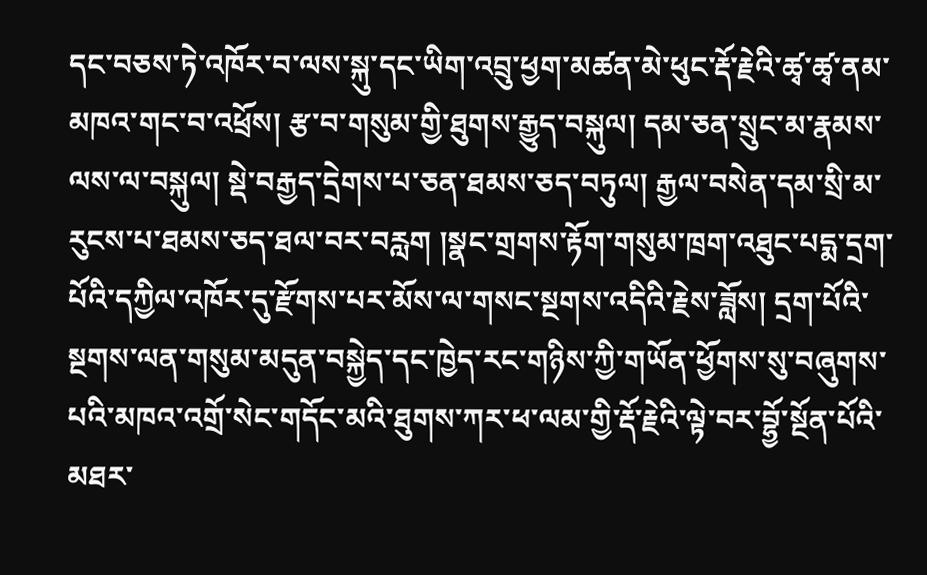དང་བཅས་ཏེ་འཁོར་བ་ལས་སྐུ་དང་ཡིག་འབྲུ་ཕྱག་མཚན་མེ་ཕུང་རྡོ་རྗེའི་ཚྭ་ཚྭ་ནམ་མཁའ་གང་བ་འཕྲོས། རྩ་བ་གསུམ་གྱི་ཐུགས་རྒྱུད་བསྐུལ། དམ་ཅན་སྲུང་མ་རྣམས་ལས་ལ་བསྐུལ། སྡེ་བརྒྱད་དྲེགས་པ་ཅན་ཐམས་ཅད་བཏུལ། རྒྱལ་བསེན་དམ་སྲི་མ་རུངས་པ་ཐམས་ཅད་ཐལ་བར་བརླག །སྣང་གྲགས་རྟོག་གསུམ་ཁྲག་འཐུང་པདྨ་དྲག་པོའི་དཀྱིལ་འཁོར་དུ་རྫོགས་པར་མོས་ལ་གསང་སྔགས་འདིའི་རྗེས་ཟློས། དྲག་པོའི་སྔགས་ལན་གསུམ་མདུན་བསྐྱེད་དང་ཁྱེད་རང་གཉིས་ཀྱི་གཡོན་ཕྱོགས་སུ་བཞུགས་པའི་མཁའ་འགྲོ་སེང་གདོང་མའི་ཐུགས་ཀར་ཕ་ལམ་གྱི་རྡོ་རྗེའི་ལྟེ་བར་བྷྱོ་སྔོན་པོའི་མཐར་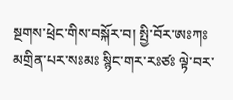སྔགས་ཕྲེང་གིས་བསྐོར་བ། སྤྱི་བོར་ཨཿཀཿ མགྲིན་པར་སཿམཿ སྙིང་གར་རཿཙཿ ལྟེ་བར་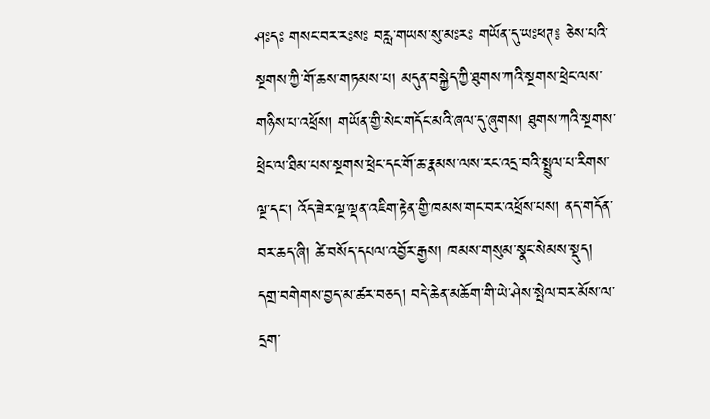ཤཿདཿ གསང་བར་རཿསཿ བརླ་གཡས་སུ་མཿརཿ གཡོན་དུ་ཡཿཕཊ༔ ཅེས་པའི་སྔགས་ཀྱི་གོ་ཆས་གཏམས་པ། མདུན་བསྐྱེད་ཀྱི་ཐུགས་ཀའི་སྔགས་ཕྲེང་ལས་གཉིས་པ་འཕྲོས། གཡོན་གྱི་སེང་གདོང་མའི་ཞལ་དུ་ཞུགས། ཐུགས་ཀའི་སྔགས་ཕྲེང་ལ་ཐིམ་པས་སྔགས་ཕྲེང་དང་གོ་ཆ་རྣམས་ལས་རང་འདྲ་བའི་སྤྲུལ་པ་རིགས་ལྔ་དང་། འོད་ཟེར་ལྔ་ལྡན་འཇིག་རྟེན་གྱི་ཁམས་གང་བར་འཕྲོས་པས། ནད་གདོན་བར་ཆད་ཞི། ཚེ་བསོད་དཔལ་འབྱོར་རྒྱས། ཁམས་གསུམ་སྣང་སེམས་སྡུད། དགྲ་བགེགས་བྱད་མ་ཚར་བཅད། བདེ་ཆེན་མཆོག་གི་ཡེ་ཤེས་སྤེལ་བར་མོས་ལ་དྲག་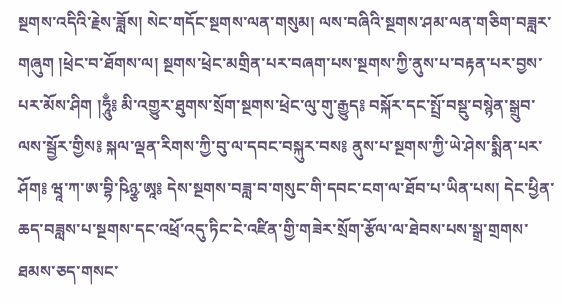སྔགས་འདིའི་རྗེས་ཟློས། སེང་གདོང་སྔགས་ལན་གསུམ། ལས་བཞིའི་སྔགས་ཤམ་ལན་གཅིག་བཟླར་གཞུག །ཕྲེང་བ་ཐོགས་ལ། སྔགས་ཕྲེང་མགྲིན་པར་བཞག་པས་སྔགས་ཀྱི་ནུས་པ་བརྟན་པར་བྱས་པར་མོས་ཤིག །ཧཱུྃ༔ མི་འགྱུར་ཐུགས་སྲོག་སྔགས་ཕྲེང་ལུ་གུ་རྒྱུད༔ བསྐོར་དང་སྤྲོ་བསྡུ་བསྙེན་སྒྲུབ་ལས་སྦྱོར་གྱིས༔ སྐལ་ལྡན་རིགས་ཀྱི་བུ་ལ་དབང་བསྐུར་བས༔ ནུས་པ་སྔགས་ཀྱི་ཡེ་ཤེས་སྨིན་པར་ཤོག༔ ཝཱ་ཀ་ཨ་བྷི་ཥིཉྩ་ཨཱ༔ དེས་སྔགས་བཟླ་བ་གསུང་གི་དབང་ངག་ལ་ཐོབ་པ་ཡིན་པས། དེང་ཕྱིན་ཆད་བཟླས་པ་སྔགས་དང་འཕྲོ་འདུ་ཏིང་ངེ་འཛིན་གྱི་གཟེར་སྲོག་རྩོལ་ལ་ཐེབས་པས་སྒྲ་གྲགས་ཐམས་ཅད་གསང་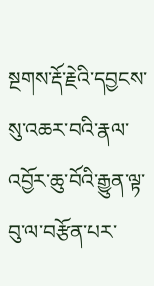སྔགས་རྡོ་རྗེའི་དབྱངས་སུ་འཆར་བའི་རྣལ་འབྱོར་ཆུ་བོའི་རྒྱུན་ལྟ་བུ་ལ་བརྩོན་པར་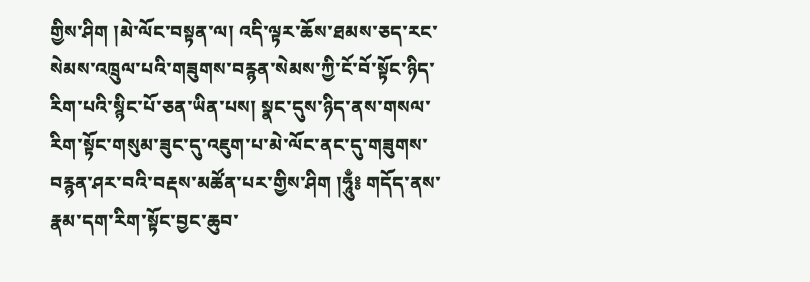གྱིས་ཤིག །མེ་ལོང་བསྟན་ལ། འདི་ལྟར་ཆོས་ཐམས་ཅད་རང་སེམས་འཁྲུལ་པའི་གཟུགས་བརྙན་སེམས་ཀྱི་ངོ་བོ་སྟོང་ཉིད་རིག་པའི་སྙིང་པོ་ཅན་ཡིན་པས། སྣང་དུས་ཉིད་ནས་གསལ་རིག་སྟོང་གསུམ་ཟུང་དུ་འཇུག་པ་མེ་ལོང་ནང་དུ་གཟུགས་བརྙན་ཤར་བའི་བརྡས་མཚོན་པར་གྱིས་ཤིག །ཧཱུྃ༔ གདོད་ནས་རྣམ་དག་རིག་སྟོང་བྱང་ཆུབ་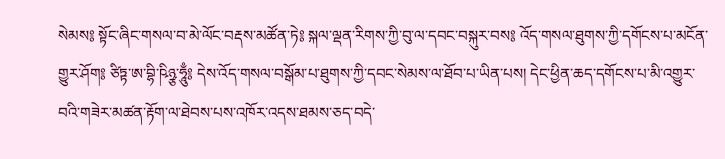སེམས༔ སྟོང་ཞིང་གསལ་བ་མེ་ལོང་བརྡས་མཚོན་ཏེ༔ སྐལ་ལྡན་རིགས་ཀྱི་བུ་ལ་དབང་བསྐུར་བས༔ འོད་གསལ་ཐུགས་ཀྱི་དགོངས་པ་མངོན་གྱུར་ཤོག༔ ཙིཏྟ་ཨ་བྷི་ཥིཉྩ་ཧཱུྃ༔ དེས་འོད་གསལ་བསྒོམ་པ་ཐུགས་ཀྱི་དབང་སེམས་ལ་ཐོབ་པ་ཡིན་པས། དེང་ཕྱིན་ཆད་དགོངས་པ་མི་འགྱུར་བའི་གཟེར་མཚན་རྟོག་ལ་ཐེབས་པས་འཁོར་འདས་ཐམས་ཅད་བདེ་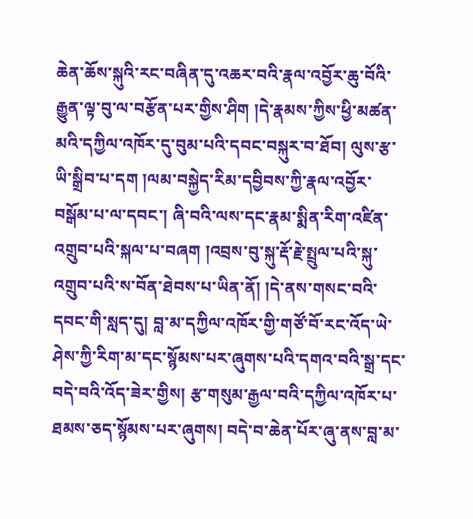ཆེན་ཆོས་སྐུའི་རང་བཞིན་དུ་འཆར་བའི་རྣལ་འབྱོར་ཆུ་བོའི་རྒྱུན་ལྟ་བུ་ལ་བརྩོན་པར་གྱིས་ཤིག །དེ་རྣམས་ཀྱིས་ཕྱི་མཚན་མའི་དཀྱིལ་འཁོར་དུ་བུམ་པའི་དབང་བསྐུར་བ་ཐོབ། ལུས་རྩ་ཡི་སྒྲིབ་པ་དག །ལམ་བསྐྱེད་རིམ་དབྱིབས་ཀྱི་རྣལ་འབྱོར་བསྒོམ་པ་ལ་དབང་། ཞི་བའི་ལས་དང་རྣམ་སྨིན་རིག་འཛིན་འགྲུབ་པའི་སྐལ་པ་བཞག །འབྲས་བུ་སྐུ་རྡོ་རྗེ་སྤྲུལ་པའི་སྐུ་འགྲུབ་པའི་ས་བོན་ཐེབས་པ་ཡིན་ནོ། །དེ་ནས་གསང་བའི་དབང་གི་སླད་དུ། བླ་མ་དཀྱིལ་འཁོར་གྱི་གཙོ་བོ་རང་འོད་ཡེ་ཤེས་ཀྱི་རིག་མ་དང་སྙོམས་པར་ཞུགས་པའི་དགའ་བའི་སྒྲ་དང་བདེ་བའི་འོད་ཟེར་གྱིས། རྩ་གསུམ་རྒྱལ་བའི་དཀྱིལ་འཁོར་པ་ཐམས་ཅད་སྙོམས་པར་ཞུགས། བདེ་བ་ཆེན་པོར་ཞུ་ནས་བླ་མ་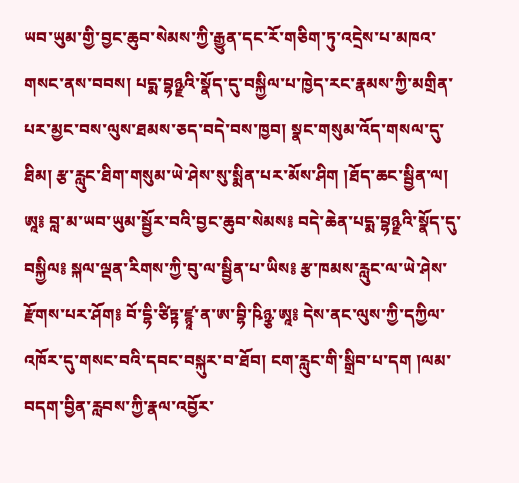ཡབ་ཡུམ་གྱི་བྱང་ཆུབ་སེམས་ཀྱི་རྒྱུན་དང་རོ་གཅིག་ཏུ་འདྲེས་པ་མཁའ་གསང་ནས་བབས། པདྨ་བྷཉྫའི་སྣོད་དུ་བསྐྱིལ་པ་ཁྱེད་རང་རྣམས་ཀྱི་མགྲིན་པར་མྱང་བས་ལུས་ཐམས་ཅད་བདེ་བས་ཁྱབ། སྣང་གསུམ་འོད་གསལ་དུ་ཐིམ། རྩ་རླུང་ཐིག་གསུམ་ཡེ་ཤེས་སུ་སྨིན་པར་མོས་ཤིག །ཐོད་ཆང་སྦྱིན་ལ། ཨཱ༔ བླ་མ་ཡབ་ཡུམ་སྦྱོར་བའི་བྱང་ཆུབ་སེམས༔ བདེ་ཆེན་པདྨ་བྷཉྫའི་སྣོད་དུ་བསྐྱིལ༔ སྐལ་ལྡན་རིགས་ཀྱི་བུ་ལ་སྦྱིན་པ་ཡིས༔ རྩ་ཁམས་རླུང་ལ་ཡེ་ཤེས་རྫོགས་པར་ཤོག༔ བོ་དྷི་ཙིཏྟ་ཛྙཱ་ན་ཨ་བྷི་ཥིཉྩ་ཨཱ༔ དེས་ནང་ལུས་ཀྱི་དཀྱིལ་འཁོར་དུ་གསང་བའི་དབང་བསྐུར་བ་ཐོབ། ངག་རླུང་གི་སྒྲིབ་པ་དག །ལམ་བདག་བྱིན་རླབས་ཀྱི་རྣལ་འབྱོར་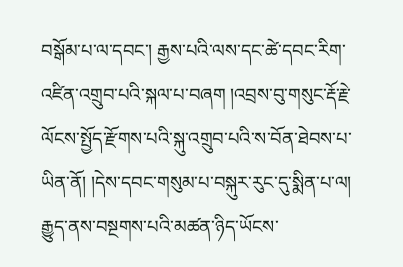བསྒོམ་པ་ལ་དབང་། རྒྱས་པའི་ལས་དང་ཚེ་དབང་རིག་འཛིན་འགྲུབ་པའི་སྐལ་པ་བཞག །འབྲས་བུ་གསུང་རྡོ་རྗེ་ལོངས་སྤྱོད་རྫོགས་པའི་སྐུ་འགྲུབ་པའི་ས་བོན་ཐེབས་པ་ཡིན་ནོ། །དེས་དབང་གསུམ་པ་བསྐུར་རུང་དུ་སྨིན་པ་ལ། རྒྱུད་ནས་བསྔགས་པའི་མཚན་ཉིད་ཡོངས་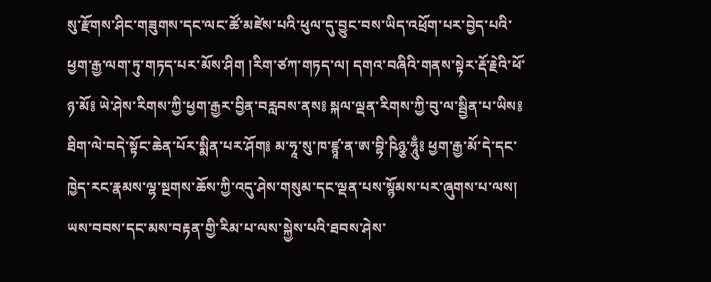སུ་རྫོགས་ཤིང་གཟུགས་དང་ལང་ཚོ་མཛེས་པའི་ཕུལ་དུ་བྱུང་བས་ཡིད་འཕྲོག་པར་བྱེད་པའི་ཕྱག་རྒྱ་ལག་ཏུ་གཏད་པར་མོས་ཤིག །རིག་ཙཀ་གཏད་ལ། དགའ་བཞིའི་གནས་སྟེར་རྡོ་རྗེའི་ཕོ་ཉ་མོ༔ ཡེ་ཤེས་རིགས་ཀྱི་ཕྱག་རྒྱར་བྱིན་བརླབས་ནས༔ སྐལ་ལྡན་རིགས་ཀྱི་བུ་ལ་སྦྱིན་པ་ཡིས༔ ཐིག་ལེ་བདེ་སྟོང་ཆེན་པོར་སྨིན་པར་ཤོག༔ མ་ཧཱ་སུ་ཁ་ཛྙཱ་ན་ཨ་བྷི་ཥིཉྩ་ཧཱུྃ༔ ཕྱག་རྒྱ་མོ་དེ་དང་ཁྱེད་རང་རྣམས་ལྷ་སྔགས་ཆོས་ཀྱི་འདུ་ཤེས་གསུམ་དང་ལྡན་པས་སྙོམས་པར་ཞུགས་པ་ལས། ཡས་བབས་དང་མས་བརྟན་གྱི་རིམ་པ་ལས་སྐྱེས་པའི་ཐབས་ཤེས་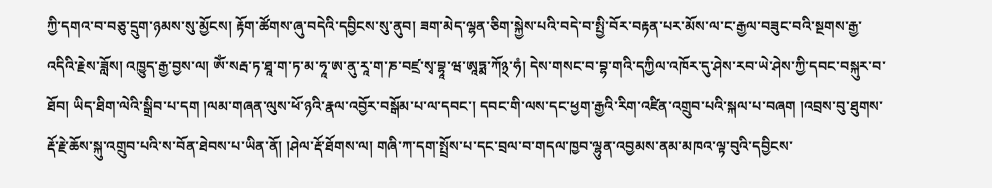ཀྱི་དགའ་བ་བཅུ་དྲུག་ཉམས་སུ་མྱོངས། རྟོག་ཚོགས་ཞུ་བདེའི་དབྱིངས་སུ་ནུབ། ཟག་མེད་ལྷན་ཅིག་སྐྱེས་པའི་བདེ་བ་སྤྱི་བོར་བརྟན་པར་མོས་ལ་ང་རྒྱལ་བཟུང་བའི་སྔགས་རྒྱ་འདིའི་རྗེས་ཟློས། འཁྱུད་རྒྱ་བྱས་ལ། ཨོཾ་སརྦ་ཏ་ཐཱ་ག་ཏ་མ་ཧཱ་ཨ་ནུ་རཱ་ག་ཎ་བཛྲ་སྭ་བྷཱ་ཝ་ཨཱཏྨ་ཀོ྅་ཧཾ། དེས་གསང་བ་བྷ་གའི་དཀྱིལ་འཁོར་དུ་ཤེས་རབ་ཡེ་ཤེས་ཀྱི་དབང་བསྐུར་བ་ཐོབ། ཡིད་ཐིག་ལེའི་སྒྲིབ་པ་དག །ལམ་གཞན་ལུས་ཕོ་ཉའི་རྣལ་འབྱོར་བསྒོམ་པ་ལ་དབང་། དབང་གི་ལས་དང་ཕྱག་རྒྱའི་རིག་འཛིན་འགྲུབ་པའི་སྐལ་པ་བཞག །འབྲས་བུ་ཐུགས་རྡོ་རྗེ་ཆོས་སྐུ་འགྲུབ་པའི་ས་བོན་ཐེབས་པ་ཡིན་ནོ། །ཤེལ་རྡོ་ཐོགས་ལ། གཞི་ཀ་དག་སྤྲོས་པ་དང་བྲལ་བ་གདལ་ཁྱབ་ལྷུན་འབྱམས་ནམ་མཁའ་ལྟ་བུའི་དབྱིངས་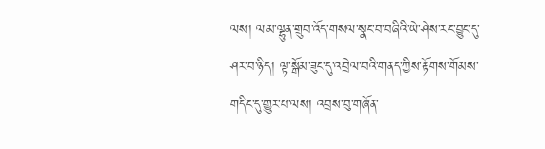ལས། ལམ་ལྷུན་གྲུབ་འོད་གསལ་སྣང་བ་བཞིའི་ཡེ་ཤེས་རང་བྱུང་དུ་ཤར་བ་ཉིད། ལྟ་སྒོམ་ཟུང་དུ་འབྲེལ་བའི་གནད་ཀྱིས་རྟོགས་གོམས་གདིང་དུ་གྱུར་པ་ལས། འབྲས་བུ་གཞོན་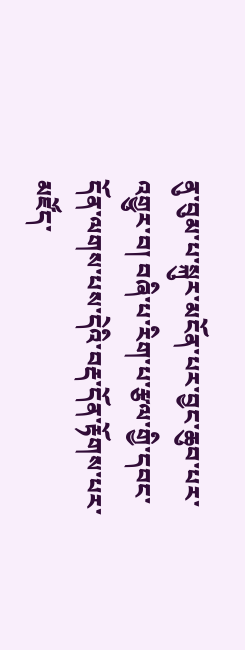ནུ་བུམ་པ་སྐུར་མངོན་པར་བྱང་ཆུབ་པར་འགྱུར་བ། བཞི་པ་རིག་པ་རྩལ་གྱི་དབང་དོན་ལགས་པས་དེའི་བརྡ་དོན་རྟོགས་པར་མཛོད་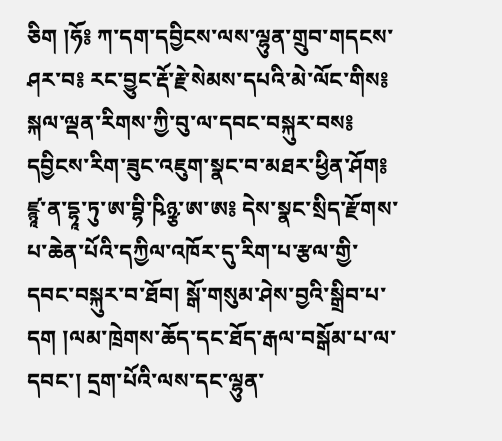ཅིག །ཧོ༔ ཀ་དག་དབྱིངས་ལས་ལྷུན་གྲུབ་གདངས་ཤར་བ༔ རང་བྱུང་རྡོ་རྗེ་སེམས་དཔའི་མེ་ལོང་གིས༔ སྐལ་ལྡན་རིགས་ཀྱི་བུ་ལ་དབང་བསྐུར་བས༔ དབྱིངས་རིག་ཟུང་འཇུག་སྣང་བ་མཐར་ཕྱིན་ཤོག༔ ཛྙཱ་ན་དྷཱ་ཏུ་ཨ་བྷི་ཥིཉྩ་ཨ་ཨ༔ དེས་སྣང་སྲིད་རྫོགས་པ་ཆེན་པོའི་དཀྱིལ་འཁོར་དུ་རིག་པ་རྩལ་གྱི་དབང་བསྐུར་བ་ཐོབ། སྒོ་གསུམ་ཤེས་བྱའི་སྒྲིབ་པ་དག །ལམ་ཁྲེགས་ཆོད་དང་ཐོད་རྒལ་བསྒོམ་པ་ལ་དབང་། དྲག་པོའི་ལས་དང་ལྷུན་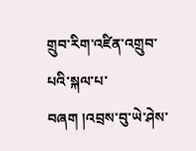གྲུབ་རིག་འཛིན་འགྲུབ་པའི་སྐལ་པ་བཞག །འབྲས་བུ་ཡེ་ཤེས་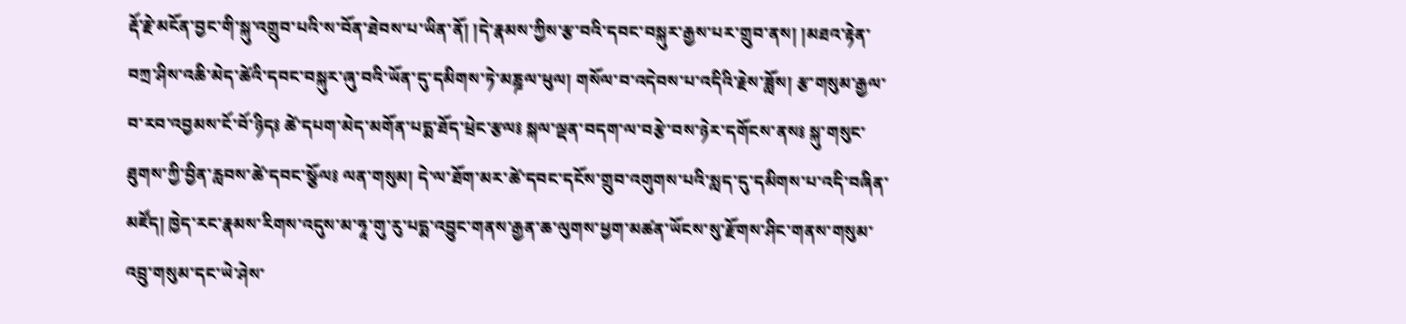རྡོ་རྗེ་མངོན་བྱང་གི་སྐུ་འགྲུབ་པའི་ས་བོན་ཐེབས་པ་ཡིན་ནོ། །དེ་རྣམས་ཀྱིས་རྩ་བའི་དབང་བསྐུར་རྒྱས་པར་གྲུབ་ནས། །མཐའ་རྟེན་བཀྲ་ཤིས་འཆི་མེད་ཚེའི་དབང་བསྐུར་ཞུ་བའི་ཡོན་དུ་དམིགས་ཏེ་མཎྜལ་ཕུལ། གསོལ་བ་འདེབས་པ་འདིའི་རྗེས་ཟློས། རྩ་གསུམ་རྒྱལ་བ་རབ་འབྱམས་ངོ་བོ་ཉིད༔ ཚེ་དཔག་མེད་མགོན་པདྨ་ཐོད་ཕྲེང་རྩལ༔ སྐལ་ལྡན་བདག་ལ་བརྩེ་བས་ཉེར་དགོངས་ནས༔ སྐུ་གསུང་ཐུགས་ཀྱི་བྱིན་རླབས་ཚེ་དབང་སྩོལ༔ ལན་གསུམ། དེ་ལ་ཐོག་མར་ཚེ་དབང་དངོས་གྲུབ་འགུགས་པའི་སླད་དུ་དམིགས་པ་འདི་བཞིན་མཛོད། ཁྱེད་རང་རྣམས་རིགས་འདུས་མ་ཧཱ་གུ་རུ་པདྨ་འབྱུང་གནས་རྒྱན་ཆ་ལུགས་ཕྱག་མཚན་ཡོངས་སུ་རྫོགས་ཤིང་གནས་གསུམ་འབྲུ་གསུམ་དང་ཡེ་ཤེས་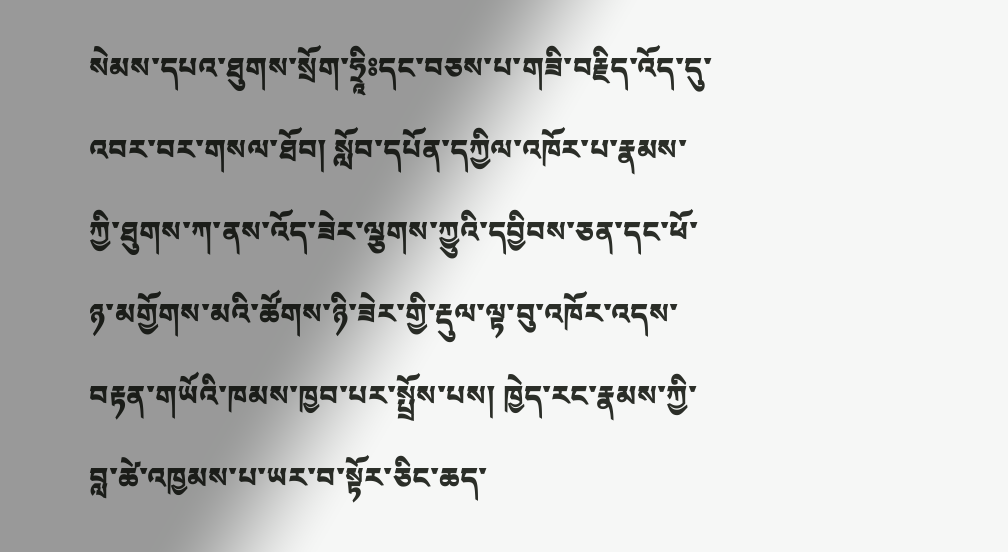སེམས་དཔའ་ཐུགས་སྲོག་ཧྲཱིཿདང་བཅས་པ་གཟི་བརྗིད་འོད་དུ་འབར་བར་གསལ་ཐོབ། སློབ་དཔོན་དཀྱིལ་འཁོར་པ་རྣམས་ཀྱི་ཐུགས་ཀ་ནས་འོད་ཟེར་ལྕགས་ཀྱུའི་དབྱིབས་ཅན་དང་ཕོ་ཉ་མགྱོགས་མའི་ཚོགས་ཉི་ཟེར་གྱི་རྡུལ་ལྟ་བུ་འཁོར་འདས་བརྟན་གཡོའི་ཁམས་ཁྱབ་པར་སྤྲོས་པས། ཁྱེད་རང་རྣམས་ཀྱི་བླ་ཚེ་འཁྱམས་པ་ཡར་བ་སྟོར་ཅིང་ཆད་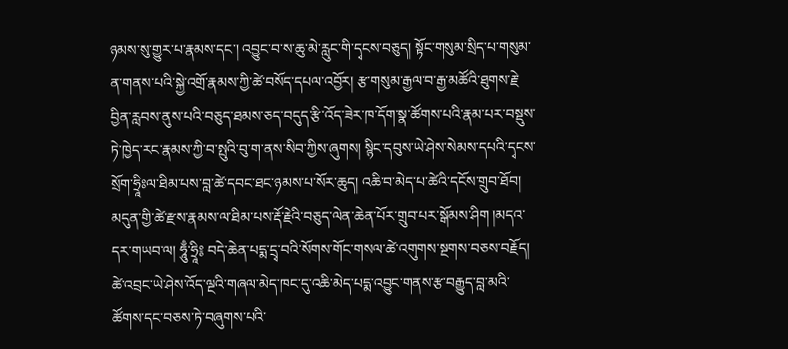ཉམས་སུ་གྱུར་པ་རྣམས་དང་། འབྱུང་བ་ས་ཆུ་མེ་རླུང་གི་དྭངས་བཅུད། སྟོང་གསུམ་སྲིད་པ་གསུམ་ན་གནས་པའི་སྐྱེ་འགྲོ་རྣམས་ཀྱི་ཚེ་བསོད་དཔལ་འབྱོར། རྩ་གསུམ་རྒྱལ་བ་རྒྱ་མཚོའི་ཐུགས་རྗེ་བྱིན་རླབས་ནུས་པའི་བཅུད་ཐམས་ཅད་བདུད་རྩི་འོད་ཟེར་ཁ་དོག་སྣ་ཚོགས་པའི་རྣམ་པར་བསྡུས་ཏེ་ཁྱེད་རང་རྣམས་ཀྱི་བ་སྤུའི་བུ་ག་ནས་སིབ་ཀྱིས་ཞུགས། སྙིང་དབུས་ཡེ་ཤེས་སེམས་དཔའི་དྭངས་སྲོག་ཧྲཱིཿལ་ཐིམ་པས་བླ་ཚེ་དབང་ཐང་ཉམས་པ་སོར་ཆུད། འཆི་བ་མེད་པ་ཚེའི་དངོས་གྲུབ་ཐོབ། མདུན་གྱི་ཚེ་རྫས་རྣམས་ལ་ཐིམ་པས་རྡོ་རྗེའི་བཅུད་ལེན་ཆེན་པོར་གྲུབ་པར་སྒོམས་ཤིག །མདའ་དར་གཡབ་ལ། ཧཱུྃ་ཧྲཱི༔ བདེ་ཆེན་པདྨ་དྲྭ་བའི་སོགས་གོང་གསལ་ཚེ་འགུགས་སྔགས་བཅས་བརྗོད། ཚེ་འབྲང་ཡེ་ཤེས་འོད་ལྔའི་གཞལ་མེད་ཁང་དུ་འཆི་མེད་པདྨ་འབྱུང་གནས་རྩ་བརྒྱུད་བླ་མའི་ཚོགས་དང་བཅས་ཏེ་བཞུགས་པའི་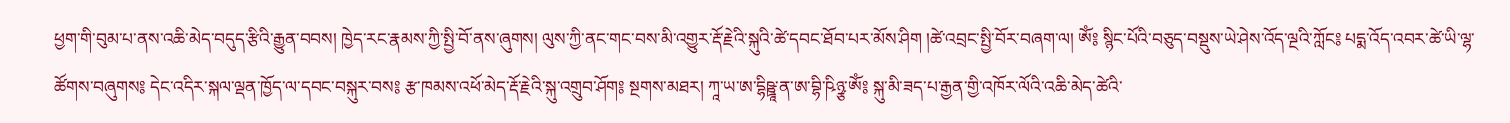ཕྱག་གི་བུམ་པ་ནས་འཆི་མེད་བདུད་རྩིའི་རྒྱུན་བབས། ཁྱེད་རང་རྣམས་ཀྱི་སྤྱི་བོ་ནས་ཞུགས། ལུས་ཀྱི་ནང་གང་བས་མི་འགྱུར་རྡོ་རྗེའི་སྐུའི་ཚེ་དབང་ཐོབ་པར་མོས་ཤིག །ཚེ་འབྲང་སྤྱི་བོར་བཞག་ལ། ཨོཾ༔ སྙིང་པོའི་བཅུད་བསྡུས་ཡེ་ཤེས་འོད་ལྔའི་ཀློང༔ པདྨ་འོད་འབར་ཚེ་ཡི་ལྷ་ཚོགས་བཞུགས༔ དེང་འདིར་སྐལ་ལྡན་ཁྱོད་ལ་དབང་བསྐུར་བས༔ རྩ་ཁམས་འཕོ་མེད་རྡོ་རྗེའི་སྐུ་འགྲུབ་ཤོག༔ སྔགས་མཐར། ཀཱ་ཡ་ཨ་དྷིཥྛཱ་ན་ཨ་བྷི་ཥིཉྩ་ཨོཾ༔ སྐུ་མི་ཟད་པ་རྒྱན་གྱི་འཁོར་ལོའི་འཆི་མེད་ཚེའི་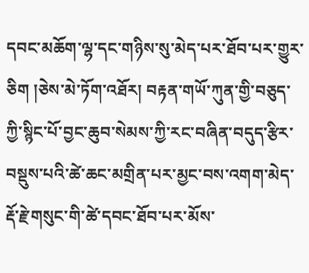དབང་མཆོག་ལྷ་དང་གཉིས་སུ་མེད་པར་ཐོབ་པར་གྱུར་ཅིག །ཅེས་མེ་ཏོག་འཐོར། བརྟན་གཡོ་ཀུན་གྱི་བཅུད་ཀྱི་སྙིང་པོ་བྱང་ཆུབ་སེམས་ཀྱི་རང་བཞིན་བདུད་རྩིར་བསྡུས་པའི་ཚེ་ཆང་མགྲིན་པར་མྱང་བས་འགག་མེད་རྡོ་རྗེ་གསུང་གི་ཚེ་དབང་ཐོབ་པར་མོས་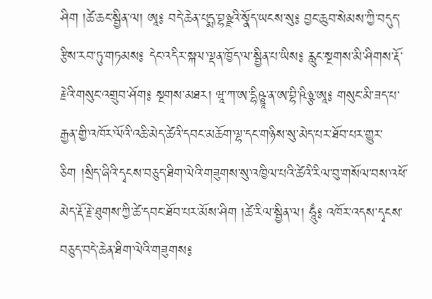ཤིག །ཚེ་ཆང་སྦྱིན་ལ། ཨཱ༔ བདེ་ཆེན་པདྨ་བྷཉྫའི་སྣོད་ཡངས་སུ༔ བྱང་ཆུབ་སེམས་ཀྱི་བདུད་རྩིས་རབ་ཏུ་གཏམས༔ དེང་འདིར་སྐལ་ལྡན་ཁྱོད་ལ་སྦྱིན་པ་ཡིས༔ རླུང་སྔགས་མི་ཤིགས་རྡོ་རྗེའི་གསུང་འགྲུབ་ཤོག༔ སྔགས་མཐར། ཝཱ་ཀ་ཨ་དྷིཥྛཱ་ན་ཨ་བྷི་ཥིཉྩ་ཨཱ༔ གསུང་མི་ཟད་པ་རྒྱན་གྱི་འཁོར་ལོའི་འཆི་མེད་ཚེའི་དབང་མཆོག་ལྷ་དང་གཉིས་སུ་མེད་པར་ཐོབ་པར་གྱུར་ཅིག །སྲིད་ཞིའི་དྭངས་བཅུད་ཐིག་ལེའི་གཟུགས་སུ་འཁྱིལ་པའི་ཚེའི་རིལ་བུ་གསོལ་བས་འཕོ་མེད་རྡོ་རྗེ་ཐུགས་ཀྱི་ཚེ་དབང་ཐོབ་པར་མོས་ཤིག །ཚེ་རིལ་སྦྱིན་ལ། ཧཱུྃ༔ འཁོར་འདས་དྭངས་བཅུད་བདེ་ཆེན་ཐིག་ལེའི་གཟུགས༔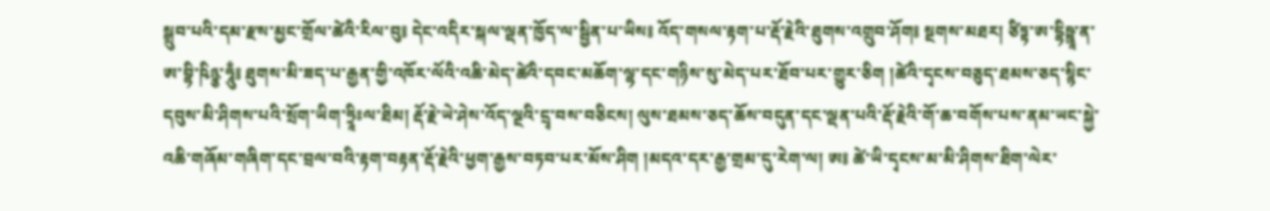སྒྲུབ་པའི་དམ་རྫས་མྱང་གྲོལ་ཚེའི་རིལ་བུ༔ དེང་འདིར་སྐལ་ལྡན་ཁྱོད་ལ་སྦྱིན་པ་ཡིས༔ འོད་གསལ་རྟག་པ་རྡོ་རྗེའི་ཐུགས་འགྲུབ་ཤོག༔ སྔགས་མཐར། ཙིཏྟ་ཨ་དྷིཥྛཱ་ན་ཨ་བྷི་ཥིཉྩ་ཧཱུྃ༔ ཐུགས་མི་ཟད་པ་རྒྱན་གྱི་འཁོར་ལོའི་འཆི་མེད་ཚེའི་དབང་མཆོག་ལྷ་དང་གཉིས་སུ་མེད་པར་ཐོབ་པར་གྱུར་ཅིག །ཚེའི་དྭངས་བཅུད་ཐམས་ཅད་སྙིང་དབུས་མི་ཤིགས་པའི་སྲོག་ཡིག་ཧྲཱིཿལ་ཐིམ། རྡོ་རྗེ་ཡེ་ཤེས་འོད་ལྔའི་དྲྭ་བས་བཅིངས། ལུས་ཐམས་ཅད་ཆོས་བདུན་དང་ལྡན་པའི་རྡོ་རྗེའི་གོ་ཆ་བགོས་པས་ནམ་ཡང་སྐྱེ་འཆི་གཞོམ་གཞིག་དང་བྲལ་བའི་རྟག་བརྟན་རྡོ་རྗེའི་ཕྱག་རྒྱས་བཏབ་པར་མོས་ཤིག །མདའ་དར་རྒྱ་གྲམ་དུ་རེག་ལ། ཨ༔ ཚེ་ཡི་དྭངས་མ་མི་ཤིགས་ཐིག་ལེར་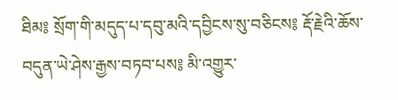ཐིམ༔ སྲོག་གི་མདུད་པ་དབུ་མའི་དབྱིངས་སུ་བཅིངས༔ རྡོ་རྗེའི་ཆོས་བདུན་ཡེ་ཤེས་རྒྱས་བཏབ་པས༔ མི་འགྱུར་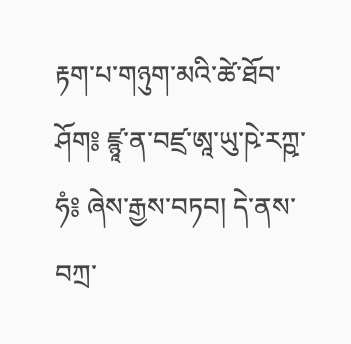རྟག་པ་གཉུག་མའི་ཚེ་ཐོབ་ཤོག༔ ཛྙཱ་ན་བཛྲ་ཨཱ་ཡུ་ཥེ་རཀྵ་ཧཾ༔ ཞེས་རྒྱས་བཏབ། དེ་ནས་བཀྲ་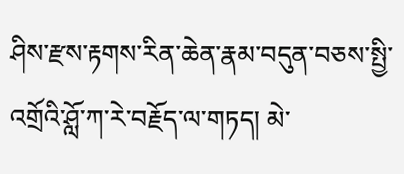ཤིས་རྫས་རྟགས་རིན་ཆེན་རྣམ་བདུན་བཅས་སྤྱི་འགྲོའི་ཤློ་ཀ་རེ་བརྗོད་ལ་གཏད། མེ་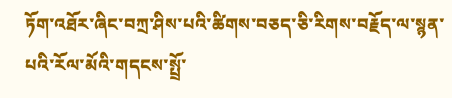ཏོག་འཐོར་ཞིང་བཀྲ་ཤིས་པའི་ཚིགས་བཅད་ཅི་རིགས་བརྗོད་ལ་སྙན་པའི་རོལ་མོའི་གདངས་སྤྲོ་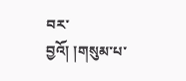བར་བྱའོ། །གསུམ་པ་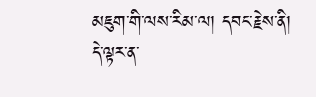མཇུག་གི་ལས་རིམ་ལ། དབང་རྗེས་ནི། དེ་ལྟར་ན་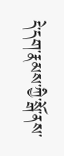དེ་དག་རྣམས་ཀྱི་སྒོ་ནས་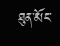ཐུན་མོང་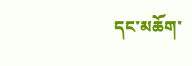དང་མཆོག་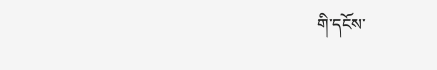གི་དངོས་